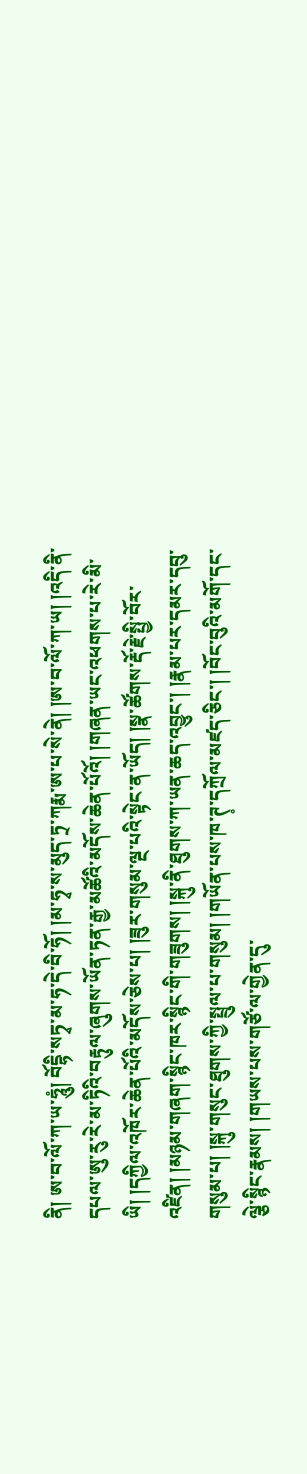ནི། ཨ་བ་ལོ་ཀ་ཡ་ཧཱུཾ། བོདྷི་སཏྭ་མ་ཧ་དེ་བི་ཧོ། །མ་ཧྭ་ས་མུད་ཏྲ་ཀརྨ་ཨ་པ་སེ་ནེ། །ཨ་བ་ལོ་ཀ་ཡ། །འདི་ནི་དཔལ་ཨུ་རུ་རེ་མ་ཏིའི་བརྟུལ་ཞུགས་ཡོན་ཏན་རྒྱ་མཚོའི་མདོས་ཆེན་པོའོ། །གཞན་ཡང་འཕགས་པ་རེ་མི་ཡི། །དཀྱིལ་འཁོར་ཆེན་པོའི་མདོས་ཅེས་པ། །ཟུར་གསུམ་ལྔ་པའི་སྟེང་ན་ཡོད། །སྣ་ཚོགས་རྡོ་རྗེ་སྤྱི་བོར་འཛིན། །མཉམ་གཞག་སྙིང་ཁར་སྙིང་གི་གཟུགས། །སྐུ་ནི་ཐུགས་ཀ་ཡན་ཆད་འབྱུང་། །རྣམ་པར་དམར་དབུ་གསུམ་པ། །སྐུ་གསུང་ཐུགས་ཀྱི་སྤྲུལ་པ་གསུམ། །གཡོན་པས་ཁ་ཊ༷་དཀྲོལ་མཛད་ཅིང་། །བོང་བུའི་མགོ་དང་ལྕེ་སྙིང་རྣམས། །གཡས་པས་གཙོ་ལ་གྱེན་དུ་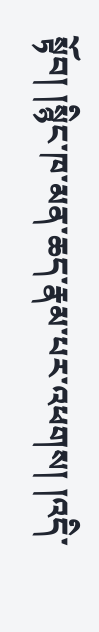སྟོབ། །སྙིང་ཁ་མན་ཆད་རྣམ་པར་འཕགས། །འདི་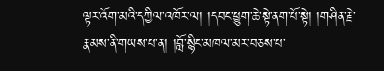ལྟར་འོག་མའི་དཀྱིལ་འཁོར་ལ། །དབང་ཕྱུག་ཆེ་སྟེ་ནག་པོ་སྟེ། །གཤིན་རྗེ་རྣམས་ནི་གཡས་པ་ན། །བློ་སྙིང་མཁལ་མར་བཅས་པ་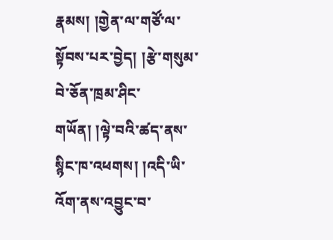རྣམས། །གྱེན་ལ་གཙོ་ལ་སྟོབས་པར་བྱེད། །རྩེ་གསུམ་བེ་ཅོན་ཁྲམ་ཤིང་གཡོན། །ལྟེ་བའི་ཚད་ནས་སྙིང་ཁ་འཕགས། །འདི་ཡི་འོག་ནས་འབྱུང་བ་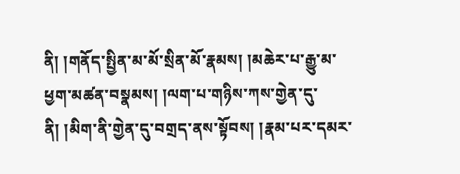ནི། །གནོད་སྤྱིན་མ་མོ་སྲིན་མོ་རྣམས། །མཆེར་པ་རྒྱུ་མ་ཕྱག་མཚན་བསྣམས། །ལག་པ་གཉིས་ཀས་གྱེན་དུ་ནི། །མིག་ནི་གྱེན་དུ་བགྲད་ནས་སྟོབས། །རྣམ་པར་དམར་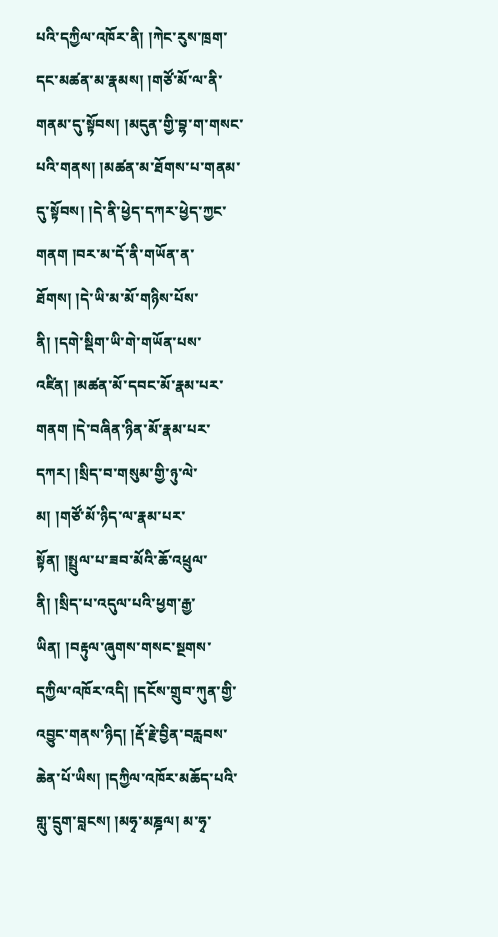པའི་དཀྱིལ་འཁོར་ནི། །ཀེང་རུས་ཁྲག་དང་མཚན་མ་རྣམས། །གཙོ་མོ་ལ་ནི་གནམ་དུ་སྟོབས། །མདུན་གྱི་བྷ་ག་གསང་པའི་གནས། །མཚན་མ་ཐོགས་པ་གནམ་དུ་སྟོབས། །དེ་ནི་ཕྱེད་དཀར་ཕྱེད་ཀྱང་གནག །བར་མ་དོ་ནི་གཡོན་ན་ཐོགས། །དེ་ཡི་མ་མོ་གཉིས་པོས་ནི། །དགེ་སྡིག་ཡི་གེ་གཡོན་པས་འཛིན། །མཚན་མོ་དབང་མོ་རྣམ་པར་གནག །དེ་བཞིན་ཉིན་མོ་རྣམ་པར་དཀར། །སྲིད་བ་གསུམ་གྱི་ཉུ་ལེ་མ། །གཙོ་མོ་ཉིད་ལ་རྣམ་པར་སྟོན། །སྤྲུལ་པ་ཟབ་མོའི་ཆོ་འཕྲུལ་ནི། །སྲིད་པ་འདུལ་པའི་ཕྱག་རྒྱ་ཡིན། །བརྟུལ་ཞུགས་གསང་སྔགས་དཀྱིལ་འཁོར་འདི། །དངོས་གྲུབ་ཀུན་གྱི་འབྱུང་གནས་ཉིད། །རྡོ་རྗེ་བྱིན་བརླབས་ཆེན་པོ་ཡིས། །དཀྱིལ་འཁོར་མཆོད་པའི་གླུ་དྲུག་བླངས། །མཧྭ་མཎྜལ། མ་ཧྭ་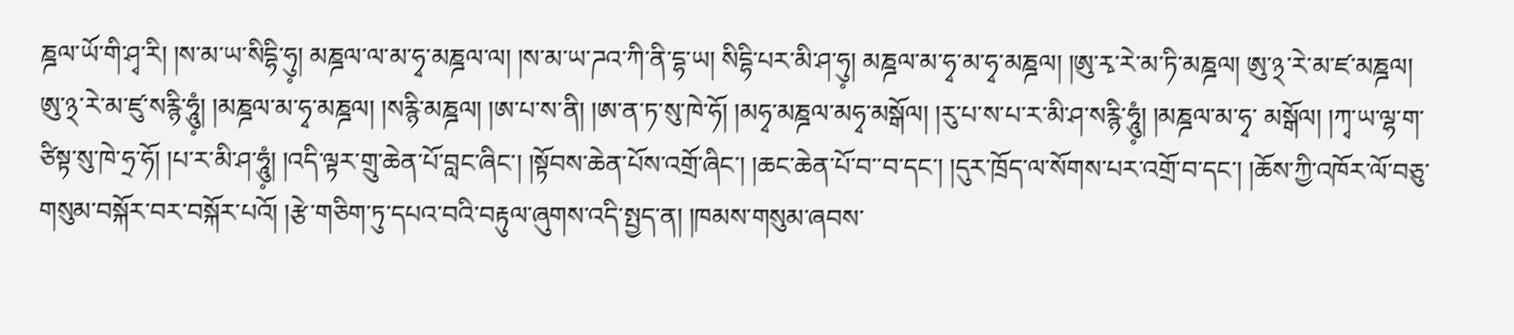ཎྜལ་ཡོ་གི་ཤྭ་རི། །ས་མ་ཡ་སིདྷི་ཧུ༷། མཎྜལ་ལ་མ་ཧྭ་མཎྜལ་ལ། །ས་མ་ཡ་ཌའ་ཀི་ནི་དྷ་ཡ། སིདྷི་པར་མི་ཤ་ཧུ༷། མཎྜལ་མ་ཧྭ་མ་ཧྭ་མཎྜལ། །ཨུ་རྭ་རེ་མ་ཏི་མཎྜལ། ཨུ་྅་རེ་མ་ཛ་མཎྜལ། ཨུ་྅་རེ་མ་ཛུ་སརྙི་ཧཱུཾ༷། །མཎྜལ་མ་ཧྭ་མཎྜལ། །སརྙི་མཎྜལ། །ཨ་པ་ས་ནི། །ཨ་ན་ཏ་སུ་ཁེ་ཧོ། །མཧྭ་མཎྜལ་མཧྭ་མསྒོལ། །རུ་པ་ས་པ་ར་མི་ཤ་སརྙི་ཧཱུཾ༷། །མཎྜལ་མ་ཧྭ་ མསྒོལ། །ཀྭ་ཡ་ལྷ་ག་ཙིསྟ་སུ་ཁེ་ཧྲ་ཧོ། །པ་ར་མི་ཤ་ཧཱུཾ༷། །འདི་ལྟར་གྲུ་ཆེན་པོ་བླང་ཞིང་། །སྟོབས་ཆེན་པོས་འགྲོ་ཞིང་། །ཆང་ཆེན་པོ་བ་་བ་དང་། །དུར་ཁྲོད་ལ་སོགས་པར་འགྲོ་བ་དང་། །ཆོས་ཀྱི་འཁོར་ལོ་བཅུ་གསུམ་བསྐོར་བར་བསྐོར་པའོ། །རྩེ་གཅིག་ཏུ་དཔའ་བའི་བརྟུལ་ཞུགས་འདི་སྤྱད་ན། །ཁམས་གསུམ་ཞབས་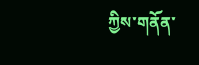ཀྱིས་གནོན་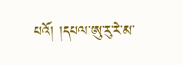པའོ། །དཔལ་ཨུ་རུ་རེ་མ་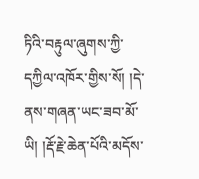ཏིའི་བརྟུལ་ཞུགས་ཀྱི་དཀྱིལ་འཁོར་གྱིས་སོ། །དེ་ནས་གཞན་ཡང་ཟབ་མོ་ཡི། །རྡོ་རྗེ་ཆེན་པོའི་མདོས་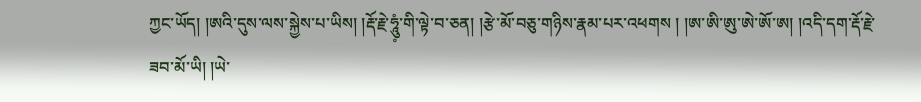ཀྱང་ཡོད། །ཨའི་དུས་ལས་སྐྱེས་པ་ཡིས། །རྡོ་རྗེ་ཧཱུཾ༷་གི་ལྟེ་བ་ཅན། །རྩེ་མོ་བཅུ་གཉིས་རྣམ་པར་འཕགས ། །ཨ་ཨི་ཨུ་ཨེ་ཨོ་ཨ། །འདི་དག་རྡོ་རྗེ་ཟབ་མོ་ཡི། །ཡེ་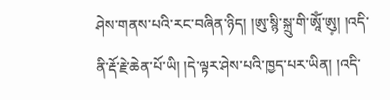ཤེས་གནས་པའི་རང་བཞིན་ཉིད། །ཨུ་སྙི་སྐྲུ་གི་ཨཱོཾ་ཨུ༷། །འདི་ནི་རྡོ་རྗེ་ཆེན་པོ་ཡི། །དེ་ལྟར་ཤེས་པའི་ཁྱད་པར་ཡིན། །འདི་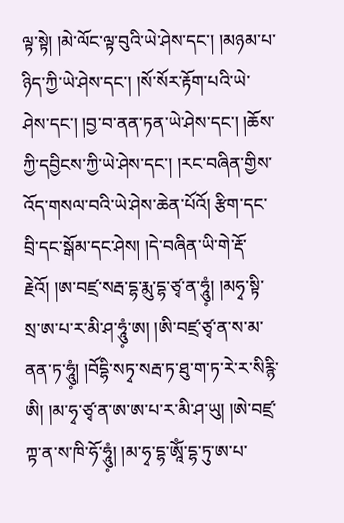ལྟ་སྟེ། །མེ་ལོང་ལྟ་བུའི་ཡེ་ཤེས་དང་། །མཉམ་པ་ཉིད་ཀྱི་ཡེ་ཤེས་དང་། །སོ་སོར་རྟོག་པའི་ཡེ་ཤེས་དང་། །བྱ་བ་ནན་ཏན་ཡེ་ཤེས་དང་། །ཆོས་ཀྱི་དབྱིངས་ཀྱི་ཡེ་ཤེས་དང་། །རང་བཞིན་གྱིས་འོད་གསལ་བའི་ཡེ་ཤེས་ཆེན་པོའོ། རྩིག་དང་བྲི་དང་སྒོམ་དང་ཤེས། །དེ་བཞིན་ཡི་གེ་རྡོ་རྗེའོ། །ཨ་བཛྲ་སརྦ་དྷ་རྨུ་དྷ་ཙྭ་ན་ཧཱུཾ༷། །མཧྭ་སྟི་སྲ་ཨ་པ་ར་མི་ཤ་ཧཱུཾ༷་ཨ། །ཨི་བཛྲ་ཙྭ་ན་ས་མ་ནན་ཏ་ཧཱུཾ༷། །བོདྷི་སཏྭ་སརྦ་ཏ་ཐུ་ག་ཏ་རེ་ར་སིརྙི་ཨི། །མ་ཧྭ་ཙྭ་ན་ཨ་ཨ་པ་ར་མི་ཤ་ཡུ། །ཨེ་བཛྲ་ཀྟ་ན་ས་ཁི་ཧོ་ཧཱུཾ༷། །མ་ཧྭ་དྷ་ཨཱོཾ་དྷ་ཏུ་ཨ་པ་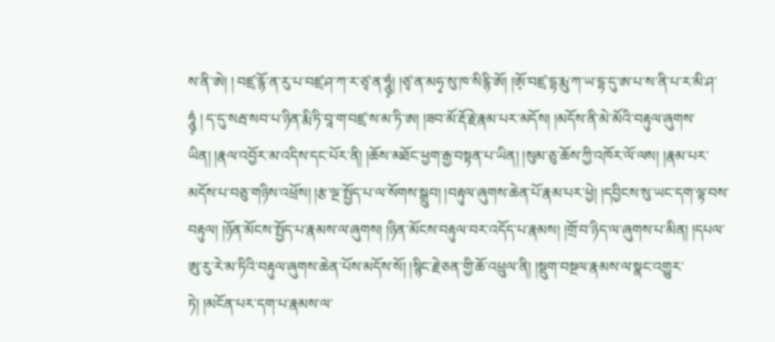ས་ནི་ཨེ། ། བཛྲ་རྙོ་ན་རུ་པ་བཛྲ་ཤ་ཀ་ར་ཙྭ་ན་ཧཱུཾ༷། །ཙྭ་ན་མཧྭ་སུ་ཁ་སིརྙི་ཨོ། །ཨོ༷་བཛྲ་དྷ་རྨུ་ཀ་ཡ་དྷ་དུ་ཨ་པ་ས་ནི་པ་ར་མི་ཤ་ཧཱུཾ༷ ། ད་དུ་སརྦ་སབ་པ་ཉིན་རྨི་ཏི་བཱ་ག་བཛྲ་ས་མ་ཏི་ཨ། །ཟབ་མོ་རྡོ་རྗེ་རྣམ་པར་མདོས། །མདོས་ནི་མེ་མོའི་བརྟུལ་ཞུགས་ཡིན། །རྣལ་འབྱོར་མ་འདིས་དང་པོར་ནི། །ཆོས་མཐོང་ཕྱག་རྒྱ་བསྟན་པ་ཡིན། །སུམ་ཅུ་ཆོས་ཀྱི་འཁོར་ལོ་ལས། །རྣམ་པར་མདོས་པ་བཅུ་གཉིས་འཕྲོས། །རྩ་ལྔ་སྤྱོད་པ་ལ་སོགས་སྒྲུབ། །བརྟུལ་ཞུགས་ཆེན་པོ་རྣམ་པར་ཕྱེ། །དབྱིངས་སུ་ཡང་དག་ལྟ་བས་བརྟུལ། །ཉོན་མོངས་སྤྱོད་པ་རྣམས་ལ་ཞུགས། །ཉིན་མོངས་བརྟུལ་བར་འདོད་པ་རྣམས། །གྲོ་བ་ཉིད་ལ་ཞུགས་པ་མིན། །དཔལ་ཨུ་རུ་རེ་མ་ཏིའི་བརྟུལ་ཞུགས་ཆེན་པོས་མདོས་སོ། །སྙིང་རྗེ་ཅན་གྱི་ཆོ་འཕྲུལ་ནི། །སྡུག་བསྔལ་རྣམས་ལ་སྣང་འགྱུར་ཏེ། །མངོན་པར་དག་པ་རྣམས་ལ་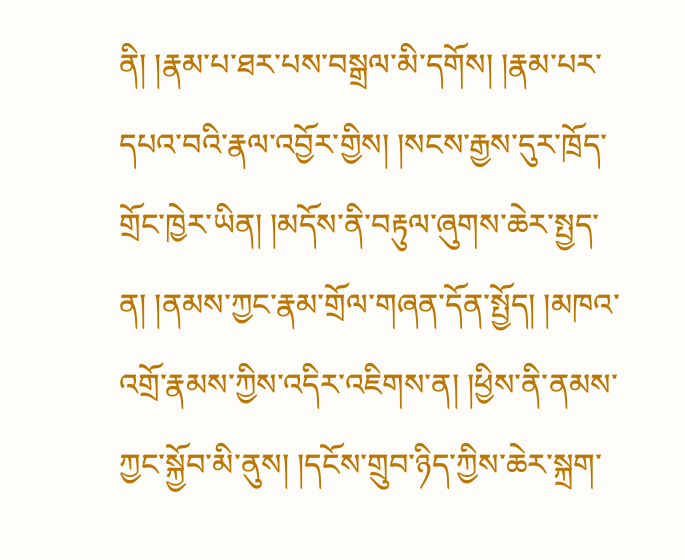ནི། །རྣམ་པ་ཐར་པས་བསྒྲལ་མི་དགོས། །རྣམ་པར་དཔའ་བའི་རྣལ་འབྱོར་གྱིས། །སངས་རྒྱས་དུར་ཁྲོད་གྲོང་ཁྱེར་ཡིན། །མདོས་ནི་བརྟུལ་ཞུགས་ཆེར་སྤྱད་ན། །ནམས་ཀྱང་རྣམ་གྲོལ་གཞན་དོན་སྤྱོད། །མཁའ་འགྲོ་རྣམས་ཀྱིས་འདིར་འཇིགས་ན། །ཕྱིས་ནི་ནམས་ཀྱང་སྐྱོབ་མི་ནུས། །དངོས་གྲུབ་ཉིད་ཀྱིས་ཆེར་སྐྲག་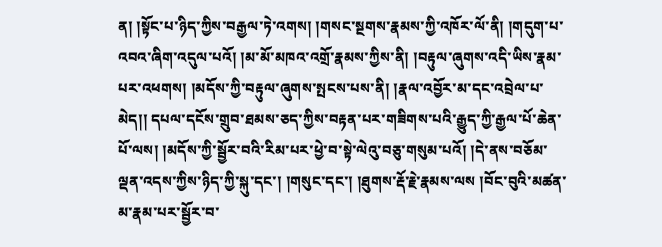ན། །སྟོང་པ་ཉིད་ཀྱིས་བརྒྱལ་ཏེ་འགས། །གསང་སྔགས་རྣམས་ཀྱི་འཁོར་ལོ་ནི། །གདུག་པ་འབའ་ཞིག་འདུལ་པའོ། །མ་མོ་མཁའ་འགྲོ་རྣམས་ཀྱིས་ནི། །བརྟུལ་ཞུགས་འདི་ཡིས་རྣམ་པར་འཕགས། །མདོས་ཀྱི་བརྟུལ་ཞུགས་སྤངས་པས་ནི། །རྣལ་འབྱོར་མ་དང་འབྲེལ་པ་མེད།། དཔལ་དངོས་གྲུབ་ཐམས་ཅད་ཀྱིས་བརྟན་པར་གཟིགས་པའི་རྒྱུད་ཀྱི་རྒྱལ་པོ་ཆེན་པོ་ལས། །མདོས་ཀྱི་སྦྱོར་བའི་རིམ་པར་ཕྱེ་བ་སྟེ་ལེའུ་བཅུ་གསུམ་པའོ། །དེ་ནས་བཅོམ་ལྡན་འདས་ཀྱིས་ཉིད་ཀྱི་སྐུ་དང་། །གསུང་དང་། །ཐུགས་རྡོ་རྗེ་རྣམས་ལས །བོང་བུའི་མཚན་མ་རྣམ་པར་སྦྱོར་བ་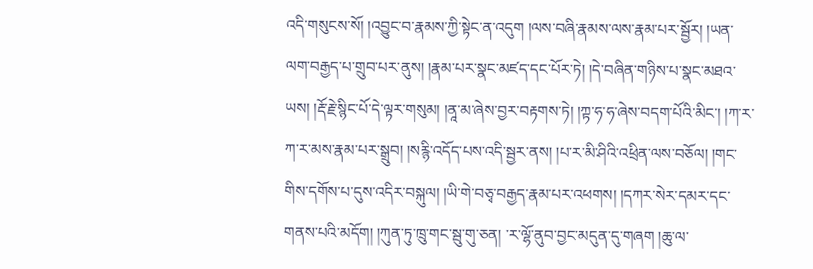འདི་གསུངས་སོ། །འབྱུང་བ་རྣམས་ཀྱི་སྟེང་ན་འདུག །ལས་བཞི་རྣམས་ལས་རྣམ་པར་སྦྱོར། །ཡན་ལག་བརྒྱད་པ་གྲུབ་པར་ནུས། །རྣམ་པར་སྣང་མཛད་དང་པོར་ཏེ། །དེ་བཞིན་གཉིས་པ་སྣང་མཐའ་ཡས། །རྡོ་རྗེ་སྙིང་པོ་དེ་ལྟར་གསུམ། །ནཱ་མ་ཞེས་བྱར་བརྟགས་ཏེ། །ཀྟ་ཧ་ཧ་ཞེས་བདག་པོའི་མིང་། །ཀ་ར་ཀ་ར་མས་རྣམ་པར་སྒྲུབ། །སརྙི་འདོད་པས་འདི་སྦྱར་ནས། །པ་ར་མི་ཤིའི་འཕྲིན་ལས་བཅོལ། །གང་གིས་དགོས་པ་དུས་འདིར་བསྐུལ། །ཡི་གེ་བཅྭ་བརྒྱད་རྣམ་པར་འཕགས། །དཀར་སེར་དམར་དང་གནས་པའི་མདོག། །ཀུན་ཏུ་ཁྲུ་གང་སྦུ་གུ་ཅན། ་ར་ལྷོ་ནུབ་བྱང་མདུན་དུ་གཞག །ཆུ་ལ་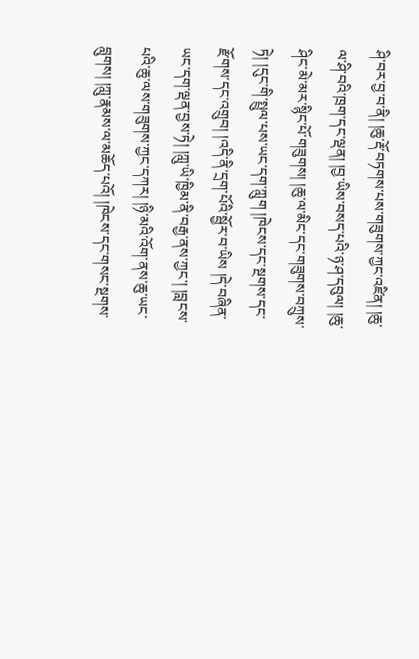ཤི་བར་བྱ་བ་ནི། །ཆུ་རྡོ་བཏགས་པས་གཟུགས་ཀྱང་འཛིན། །ཆུ་ལ་ཤི་བའི་ཁྲག་དང་ལྡན། །བྱ་ཡིས་བསད་པའི་ཉ་ཤ་དབུལ། །ཆུ་ཤིང་མེ་མར་སྙིང་པོ་གཟུགས། །ཆུ་ལ་མིང་དང་གཟུགས་བཀྲུས་ཏེ། །དུང་གི་སྤྲུལ་པས་ཡང་དག་ཀླུག །ཁེངས་དང་སྔགས་དང་རྫོགས་དང་འགྲུབ། །འདི་ནི་དྲག་པོའི་སྦྱོར་བ་ཡིས །དེ་བཞིན་ཡང་དག་ལྡན་བྱས་ཏེ། །ཀླུ་ཡི་ཁྱིམ་ནི་བརྒྱ་ནས་ཀྱང་། །བླངས་པའི་ཆུ་ལས་གཟུགས་ཀྱང་དཀར། །ཉི་མའི་འོག་ནས་ཆུ་ཡང་བླུགས། །ཀླུ་རྣམས་ལ་མཆོད་པའོ། །ཁེངས་དང་གསང་སྔགས་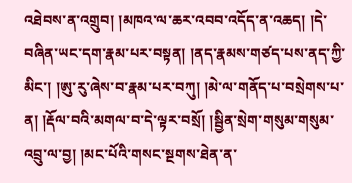འཐེབས་ན་འགྲུབ། །མཁའ་ལ་ཆར་འབབ་འདོད་ན་འཆད། །དེ་བཞིན་ཡང་དག་རྣམ་པར་བསྟན། །ནད་རྣམས་གཙད་པས་ནད་ཀྱི་མིང་། །ཨུ་རུ་ཞེས་བ་རྣམ་པར་བཀུ། །མེ་ལ་གནོད་པ་བསྲེགས་པ་ན། །རྡོལ་བའི་མགལ་བ་དེ་ལྟར་བསྲོ། །སྦྱིན་སྲེག་གསུམ་གསུམ་འབྲུ་ལ་བྱ། །མང་པོའི་གསང་སྔགས་ཐེན་ན་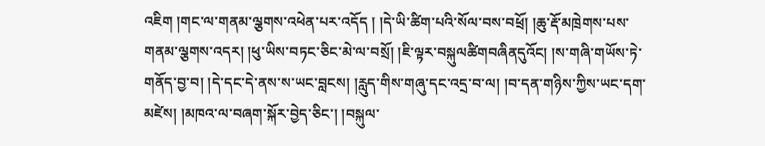འཇིག །གང་ལ་གནམ་ལྕགས་འཕེན་པར་འདོད ། །དེ་ཡི་ཚིག་པའི་སོལ་བས་བཕྲོ། །ཆུ་རྡོ་མཁྲེགས་པས་གནམ་ལྕགས་འདར། །ཕུ་ཡིས་བཏང་ཅིང་མེ་ལ་བསྲོ། །ཇི་ལྟར་བསྐུལཚིགབཞིནདུའོང། །ས་གཞི་གཡོས་ཏེ་གནོད་བྱ་བ། །དེ་དང་དེ་ནས་ས་ཡང་བླངས། །རླུད་གིས་གཞུ་དང་འདྲ་བ་ལ། །བ་དན་གཉིས་ཀྱིས་ཡང་དག་མཛེས། །མཁའ་ལ་བཞག་སྐོར་བྱེད་ཅིང་། །བསྐུལ་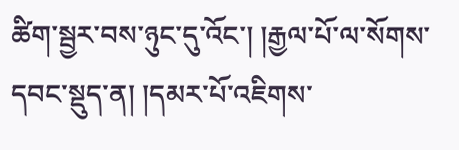ཚིག་སྦྱར་བས་ཉུང་དུ་འོང་། །རྒྱལ་པོ་ལ་སོགས་དབང་སྡུད་ན། །དམར་པོ་འཇིགས་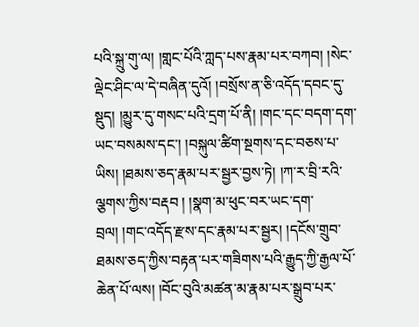པའི་སྐྲུ་གུ་ལ། །གླང་པོའི་ཀླད་པས་རྣམ་པར་བཀབ། །སེང་ལྡེང་ཤིང་ལ་དེ་བཞིན་དུའོ། །བསྲོས་ན་ཅི་འདོད་དབང་དུ་སྡུད། །མྱུར་དུ་གསང་པའི་དྲག་པོ་ནི། །གང་དང་བདག་དག་ཡང་བསམས་དང་། །བསྐུལ་ཚིག་སྔགས་དང་བཅས་པ་ཡིས། །ཐམས་ཅད་རྣམ་པར་སྦྱར་བྱས་ཏེ། །ཀ་ར་བྲི་རའི་ལྕགས་ཀྱིས་བརྡབ ། །སྣག་མ་ཕུང་བར་ཡང་དག་བྲལ། །གང་འདོད་རྫས་དང་རྣམ་པར་སྦྱར། །དངོས་གྲུབ་ཐམས་ཅད་ཀྱིས་བརྟན་པར་གཟིགས་པའི་རྒྱུད་ཀྱི་རྒྱལ་པོ་ཆེན་པོ་ལས། །བོང་བུའི་མཚན་མ་རྣམ་པར་སྒྲུབ་པར་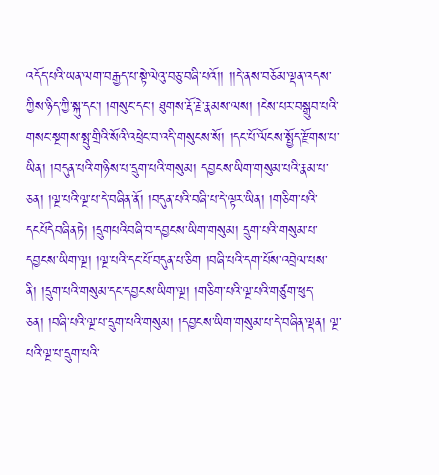འདོད་པའི་ཡན་ལག་བརྒྱད་པ་སྟེ་ལེའུ་བཅུ་བཞི་པའོ།། །།དེ་ནས་བཅོམ་ལྡན་འདས་ཀྱིས་ཉིད་ཀྱི་སྐུ་དང་། །གསུང་དང་། ཐུགས་རྡོ་རྗེ་རྣམས་ལས། །ངེས་པར་བསྒྲུབ་པའི་གསང་སྔགས་སྤུ་གྲིའི་སོའི་འཕྲེང་བ་འདི་གསུངས་སོ། །དང་པོ་ལོངས་སྤྱོད་རྫོགས་པ་ཡིན། །བདུན་པའི་གཉིས་པ་དྲུག་པའི་གསུམ། དབྱངས་ཡིག་གསུམ་པའི་རྣམ་པ་ཅན། །ལྔ་པའི་ལྔ་པ་དེ་བཞིན་ནོ། །བདུན་པའི་བཞི་པ་དེ་ལྟར་ཡིན། །གཅིག་པའི་དངཔོདེབཞིནཏེ། །དྲུགཔའིབཞི་བ་དབྱངས་ཡིག་གསུམ། དྲུག་པའི་གསུམ་པ་དབྱངས་ཡིག་ལྔ། །ལྔ་པའི་དང་པོ་བདུན་པ་ཅིག །བཞི་པའི་དག་པོས་འབྲེལ་པས་ནི། །དྲུག་པའི་གསུམ་དང་དབྱངས་ཡིག་ལྔ། །གཅིག་པའི་ལྔ་པའི་གཙུག་ཕུད་ཅན། །བཞི་པའི་ལྔ་པ་དྲུག་པའི་གསུམ། །དབྱངས་ཡིག་གསུམ་པ་དེ་བཞིན་ལྡན། ལྔ་པའི་ལྔ་པ་དྲུག་པའི་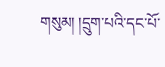གསུམ། །དྲུག་པའི་དང་པོ་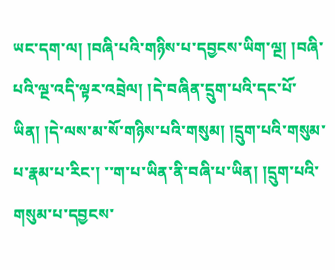ཡང་དག་ལ། །བཞི་པའི་གཉིས་པ་དབྱངས་ཡིག་ལྔ། །བཞི་པའི་ལྔ་འདི་ལྟར་འབྲེལ། །དེ་བཞིན་དྲུག་པའི་དང་པོ་ཡིན། །དེ་ལས་མ་སོ་གཉིས་པའི་གསུམ། །དྲུག་པའི་གསུམ་པ་རྣམ་པ་རིང་། ་་ག་པ་ཡིན་ནི་བཞི་པ་ཡིན། །དྲུག་པའི་གསུམ་པ་དབྱངས་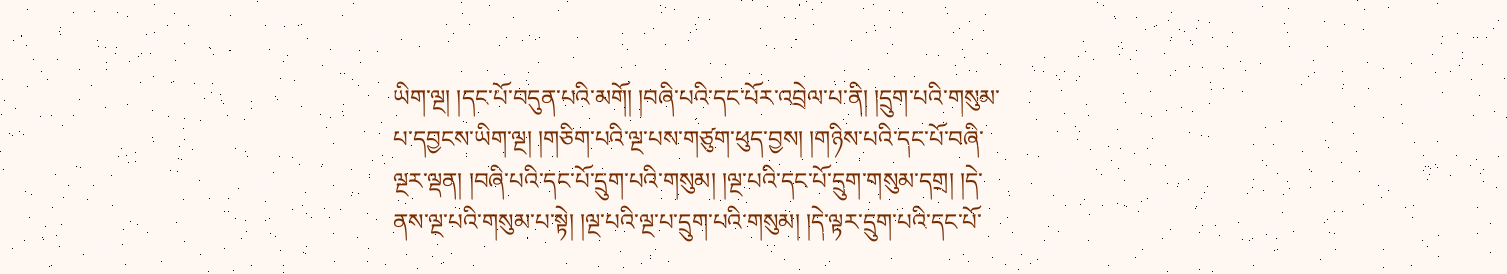ཡིག་ལྔ། །དང་པོ་བདུན་པའི་མགོ། །བཞི་པའི་དང་པོར་འབྲེལ་པ་ནི། །དྲུག་པའི་གསུམ་པ་དབྱངས་ཡིག་ལྔ། །གཅིག་པའི་ལྔ་པས་གཙུག་ཕུད་བྱས། །གཉིས་པའི་དང་པོ་བཞི་ལྔར་ལྡན། །བཞི་པའི་དང་པོ་དྲུག་པའི་གསུམ། །ལྔ་པའི་དང་པོ་དྲུག་གསུམ་དགྲ། །དེ་ནས་ལྔ་པའི་གསུམ་པ་སྟེ། །ལྔ་པའི་ལྔ་པ་དྲུག་པའི་གསུམ། །དེ་ལྟར་དྲུག་པའི་དང་པོ་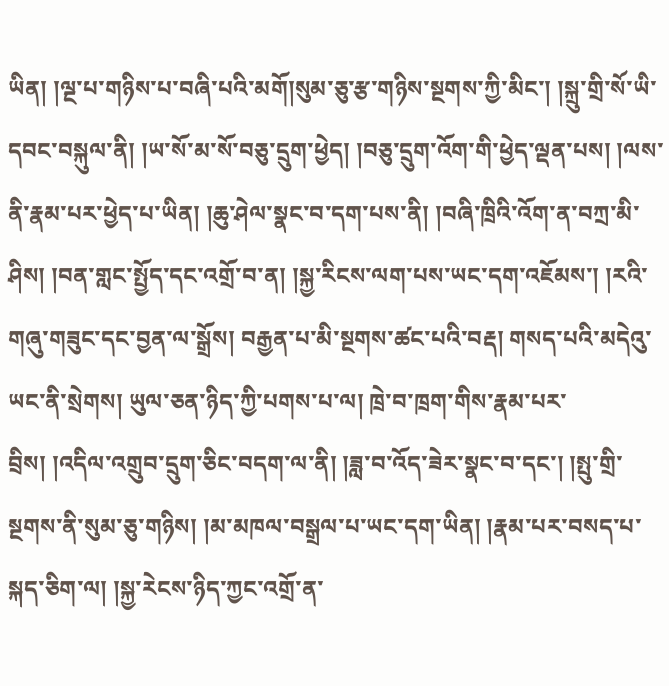ཡིན། །ལྔ་པ་གཉིས་པ་བཞི་པའི་མགོ།སུམ་ཅུ་རྩ་གཉིས་སྔགས་ཀྱི་མིང་། །སྐྲུ་གྲི་སོ་ཡི་དབང་བསྐུལ་ནི། །ཡ་སོ་མ་སོ་བཅུ་དྲུག་ཕྱེད། །བཅུ་དྲུག་འོག་གི་ཕྱེད་ལྡན་པས། །ལས་ནི་རྣམ་པར་ཕྱེད་པ་ཡིན། །ཆུ་ཤེལ་སྣང་བ་དག་པས་ནི། །བཞི་ཁྲིའི་འོག་ན་བཀྲ་མི་ཤིས། །བན་གླང་སྤྱོད་དང་འགྲོ་བ་ན། །སྐྱ་རིངས་ལག་པས་ཡང་དག་འཇོམས་། །རའི་གཞུ་གཟུང་དང་བྱན་ལ་སྒྲོས། བརྒྱན་པ་མི་སྔགས་ཚང་པའི་བརྡ། གསད་པའི་མདེའུ་ཡང་ནི་སྲེགས། ཡུལ་ཅན་ཉིད་ཀྱི་པགས་པ་ལ། ཁྲེ་བ་ཁྲག་གིས་རྣམ་པར་བྲིས། །འདིལ་འགྲུབ་དྲུག་ཅིང་བདག་ལ་ནི། །ཟླ་བ་འོད་ཟེར་སྣང་བ་དང་། །སྤུ་གྲི་སྔགས་ནི་སུམ་ཅུ་གཉིས། །མ་མཁལ་བསྒྲལ་པ་ཡང་དག་ཡིན། །རྣམ་པར་བསད་པ་སྐད་ཅིག་ལ། །སྐྱ་རེངས་ཉིད་ཀྱང་འགྲོ་ན་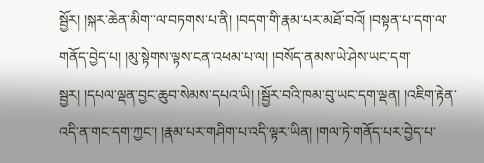སྦྱོར། །སྐར་ཆེན་མིག་་ལ་བཏགས་པ་ནི། །བདག་གི་རྣམ་པར་མཐོ་བའོ། །བསྟན་པ་དག་ལ་གནོད་བྱེད་པ། །མུ་སྟེགས་ལྟས་ངན་འཕམ་པ་ལ། །བསོད་ནམས་ཡེ་ཤེས་ཡང་དག་སྦྱར། །དཔལ་ལྡན་བྱང་ཆུབ་སེམས་དཔའ་ཡི། །སྦྱོར་བའི་ཁམ་བུ་ཡང་དག་ལྡན། །འཇིག་རྟེན་འདི་ན་གང་དག་ཀྱང་། །རྣམ་པར་གཤིག་པ་འདི་ལྟར་ཡིན། །གལ་ཏེ་གནོད་པར་བྱེད་པ་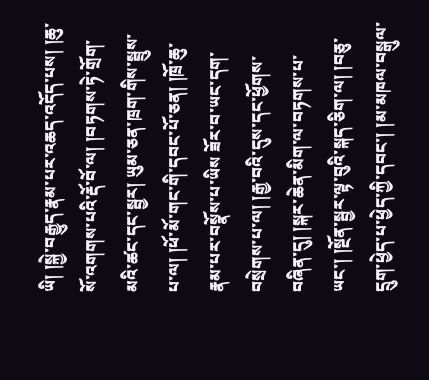ཡི། །སྐྱེ་བརྒྱུད་རྣམ་པར་འཆད་འདོད་པས། །ཆུ་སོ་འགགས་པའི་རྡོ་བོ་ལ། །བཏགས་ཏེ་གྲོག་མའི་ཚང་དང་སྦྱར། ཡུམ་ཅན་ཁྲག་གིས་སྦྲུས་པ་ལ། །ཕོ་མོ་གང་གི་དབང་པོ་ཅན། །ཁྲོ་ཆུ་རྣམ་པར་བསྣོས་པ་ཡིས ཟོར་བ་ཡང་དག་བསྲེགས་པ་ལ། །རྒྱ་བའི་དུས་དང་ཕྱོགས་བཞིན་དུ། །སྐར་ཆེན་མིག་ལ་བཏགས་པ་ཡང་། །སྔོན་སྦྱར་ལྟ་བུའི་སྐད་ཅིག་ལ། །བཅུ་དྲུག་ཕྱེད་པ་ཕྱེད་ཀྱི་དབང་། །མ་མཁལ་བསྒུལ་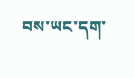བས་ཡང་དག་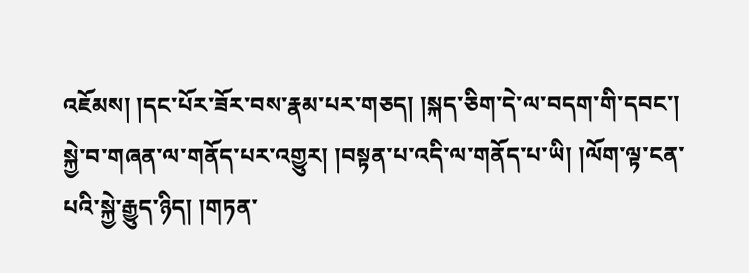འཇོམས། །དང་པོར་ཟོར་བས་རྣམ་པར་གཅད། །སྐད་ཅིག་དེ་ལ་བདག་གི་དབང་། སྐྱེ་བ་གཞན་ལ་གནོད་པར་འགྱུར། །བསྟན་པ་འདི་ལ་གནོད་པ་ཡི། །ལོག་ལྟ་ངན་པའི་སྐྱེ་རྒྱུད་ཉིད། །གཏན་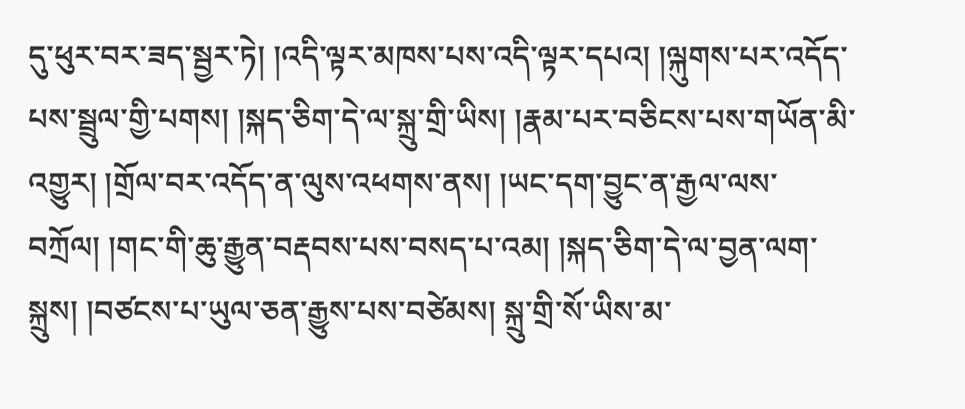དུ་ཕུར་བར་ཟད་སྦྱར་ཏེ། །འདི་ལྟར་མཁས་པས་འདི་ལྟར་དཔའ། །ལྐུགས་པར་འདོད་པས་སྦྲུལ་གྱི་པགས། །སྐད་ཅིག་དེ་ལ་སྐྲུ་གྲི་ཡིས། །རྣམ་པར་བཅིངས་པས་གཡོན་མི་འགྱུར། །གྲོལ་བར་འདོད་ན་ལུས་འཕགས་ནས། །ཡང་དག་བྱུང་ན་རྒྱལ་ལས་བཀྲོལ། །གང་གི་ཆུ་རྒྱུན་བརྡབས་པས་བསད་པ་འམ། །སྐད་ཅིག་དེ་ལ་བྱན་ལག་སྐྲུས། །བཙངས་པ་ཡུལ་ཅན་རྒྱུས་པས་བཙེམས། སྐྲུ་གྲི་སོ་ཡིས་མ་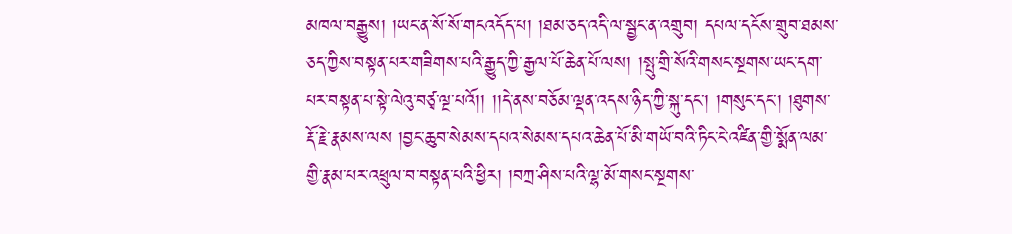མཁལ་བརྒྱུས། །ཡང་ན་སོ་སོ་གངའདོད་པ། །ཐམ་ཅད་འདི་ལ་སྦྱང་ན་འགྲུབ། དཔལ་དངོས་གྲུབ་ཐམས་ཅད་ཀྱིས་བསྟན་པར་གཟིགས་པའི་རྒྱུད་ཀྱི་རྒྱལ་པོ་ཆེན་པོ་ལས། །སྤུ་གྲི་སོའི་གསང་སྔགས་ཡང་དག་པར་བསྟན་པ་སྟེ་ལེའུ་བཙྭ་ལྔ་པའོ།། །།དེ་ནས་བཅོམ་ལྡན་འདས་ཉིད་ཀྱི་སྐུ་དང་། །གསུང་དང་། །ཐུགས་རྡོ་རྗེ་རྣམས་ལས །བྱང་ཆུབ་སེམས་དཔའ་སེམས་དཔའ་ཆེན་པོ་མི་གཡོ་བའི་ཏིང་ངེ་འཛིན་གྱི་སྨོན་ལམ་གྱི་རྣམ་པར་འཕྲུལ་བ་བསྟན་པའི་ཕྱིར། །བཀྲ་ཤིས་པའི་ལྷ་མོ་གསང་སྔགས་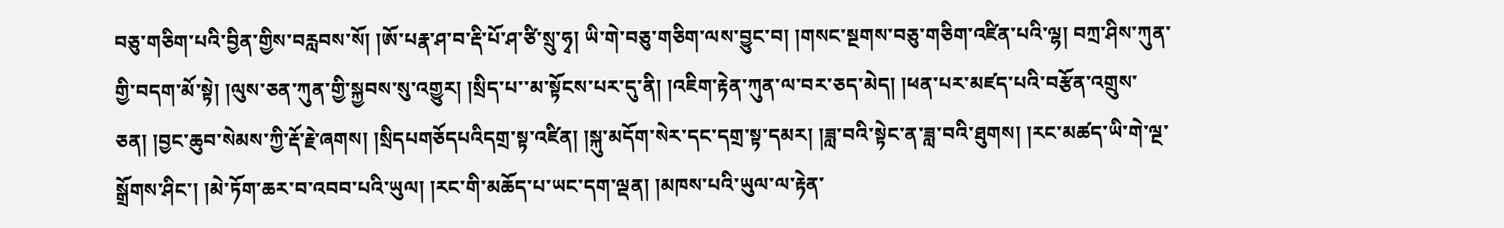བཅུ་གཅིག་པའི་བྱིན་གྱིས་བརླབས་སོ། །ཨོ་པརྣ་ཤ་བ་རྡི་པོ་ཤ་ཙི་སྲུ་ཧྭ། ཡི་གེ་བཅུ་གཅིག་ལས་བྱུང་བ། །གསང་སྔགས་བཅུ་གཅིག་འཛིན་པའི་ལྷ། བཀྲ་ཤིས་ཀུན་གྱི་བདག་མོ་སྟེ། །ལུས་ཅན་ཀུན་གྱི་སྐྱབས་སུ་འགྱུར། །སྲིད་པ་་མ་སྟོངས་པར་དུ་ནི། །འཇིག་རྟེན་ཀུན་ལ་བར་ཅད་མེད། །ཕན་པར་མཛད་པའི་བརྩོན་འགྲུས་ཅན། །བྱང་ཆུབ་སེམས་ཀྱི་རྡོ་རྗེ་ཞགས། །སྲིདཔགཅོདཔའིདགྲ་སྟ་འཛིན། །སྐུ་མདོག་སེར་དང་དགྲ་སྟ་དམར། །ཟླ་བའི་སྟེང་ན་ཟླ་བའི་ཐུགས། །རང་མཚད་ཡི་གེ་ལྔ་སྒྲོགས་ཤིང་། །མེ་ཏོག་ཆར་བ་འབབ་པའི་ཡུལ། །རང་གི་མཆོད་པ་ཡང་དག་ལྡན། །མཁས་པའི་ཡུལ་ལ་རྟེན་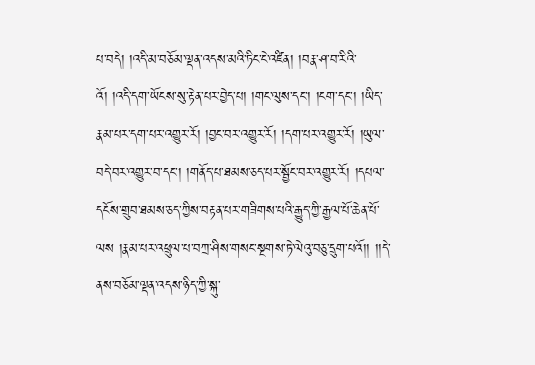པ་བདེ། །འདི་མ་བཅོམ་ལྡན་འདས་མའི་ཏིང་ངེ་འཛིན། །བརྣ་ཤ་བ་རིའི་འོ། །འདི་དག་ཡོངས་སུ་རྟེན་པར་བྱེད་པ། །གང་ལུས་དང་། །ངག་དང་། །ཡིད་རྣམ་པར་དག་པར་འགྱུར་རོ། །བྱང་བར་འགྱུར་རོ། །དག་པར་འགྱུར་རོ། །ཡུལ་བདེ་བར་འགྱུར་བ་དང་། །གནོད་པ་ཐམས་ཅད་པར་སྦྱོང་བར་འགྱུར་རོ། །དཔལ་དངོས་གྲུབ་ཐམས་ཅད་ཀྱིས་བརྟན་པར་གཟིགས་པའི་རྒྱུད་ཀྱི་རྒྱལ་པོ་ཆེན་པོ་ལས །རྣམ་པར་འཕྲུལ་པ་བཀྲ་ཤིས་གསང་སྔགས་ཏེ་ལེའུ་བཅུ་དྲུག་པའོ།། །།དེ་ནས་བཅོམ་ལྡན་འདས་ཉིད་ཀྱི་སྐུ་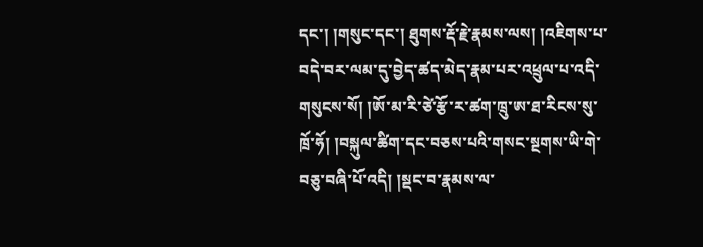དང་། །གསུང་དང་། ཐུགས་རྡོ་རྗེ་རྣམས་ལས། །འཇིགས་པ་བདེ་བར་ལམ་དུ་བྱེད་ཚད་མེད་རྣམ་པར་འཕྲུལ་པ་འདི་གསུངས་སོ། །ཨོ་མ་རི་ཙེ་རྩོ་ར་ཚག་ཁྲུ་ཨ་ཐ་རིངས་སུ་ཁྲོ་ཧོ། །བསྐུལ་ཚིག་དང་བཅས་པའི་གསང་སྔགས་ཡི་གེ་བཅུ་བཞི་པོ་འདི། །སྡང་བ་རྣམས་ལ་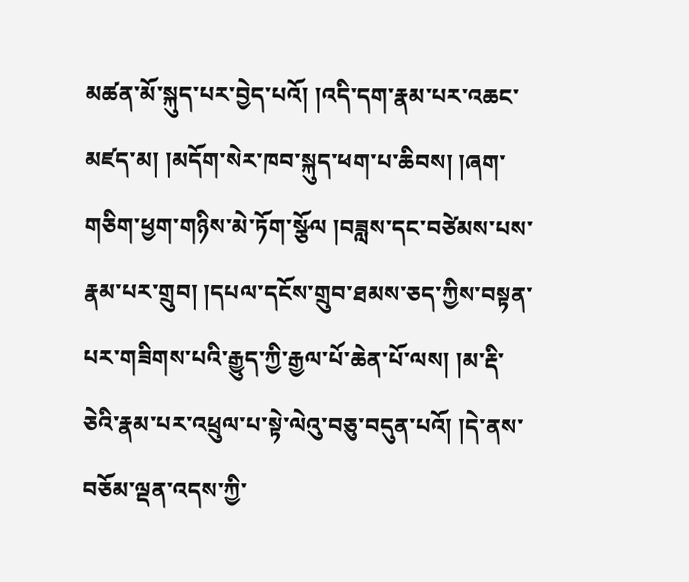མཚན་མོ་སྐུད་པར་བྱེད་པའོ། །འདི་དག་རྣམ་པར་འཆང་མཛད་མ། །མདོག་སེར་ཁབ་སྐུད་ཕག་པ་ཆིབས། །ཞག་གཅིག་ཕྱག་གཉིས་མེ་ཏོག་སྩོལ །བཟླས་དང་བཙེམས་པས་རྣམ་པར་གྲུབ། །དཔལ་དངོས་གྲུབ་ཐམས་ཅད་ཀྱིས་བསྟན་པར་གཟིགས་པའི་རྒྱུད་ཀྱི་རྒྱལ་པོ་ཆེན་པོ་ལས། །མ་རྡི་ཅེའི་རྣམ་པར་འཕྲུལ་པ་སྟེ་ལེའུ་བཅུ་བདུན་པའོ། །དེ་ནས་བཅོམ་ལྡན་འདས་ཀྱི་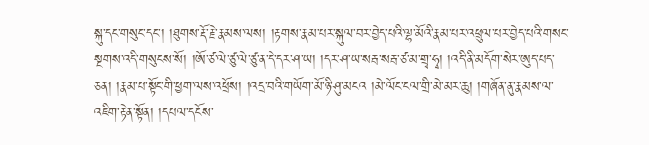སྐུ་དང་གསུང་དང་། །ཐུགས་རྡོ་རྗེ་རྣམས་ལས། །རྟགས་རྣམ་པར་སྐུལ་བར་བྱེད་པའི་ལྷ་མོའི་རྣམ་པར་འཕྲུལ་པར་བྱེད་པའི་གསང་སྔགས་འདི་གསུངས་སོ། །ཨོ་ཙ་ལེ་ཙུ་ལེ་ཙུ་ན་དེ་དར་ཤ་ཡ། །དར་ཤ་ཡ་སརྦ་སརྦ་ཙ་མ་གྲྭ་ཧྭ། །འདི་ནི་མདོག་སེར་ཨུད་པད་ཅན། །རྣམ་པ་སྟོང་གི་ཕྱག་ལས་འཕྲོས། །འདྲ་བའི་གཡོག་མོ་ཉི་ཤུ་མངའ །མེ་ལོང་ངལ་གྲི་མེ་མར་ཆུ། །གཞོན་ནུ་རྣམས་ལ་འཇིག་རྟེན་སྟོན། །དཔལ་དངོས་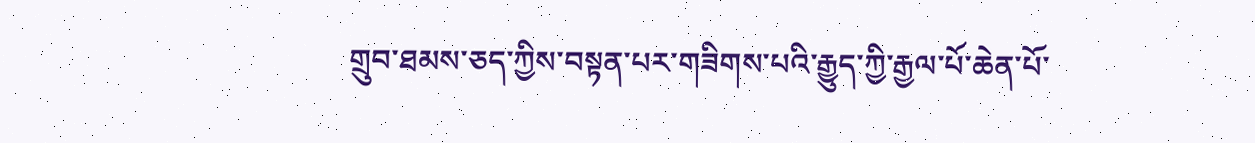གྲུབ་ཐམས་ཅད་ཀྱིས་བསྟན་པར་གཟིགས་པའི་རྒྱུད་ཀྱི་རྒྱལ་པོ་ཆེན་པོ་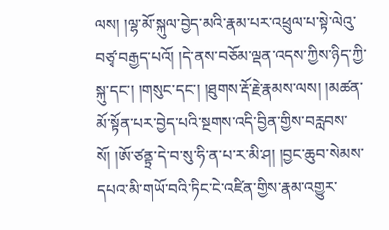ལས། །ལྷ་མོ་སྐུལ་བྱེད་མའི་རྣམ་པར་འཕྲུལ་པ་སྟེ་ལེའུ་བཙྭ་བརྒྱད་པའོ། །དེ་ནས་བཅོམ་ལྡན་འདས་ཀྱིས་ཉིད་ཀྱི་སྐུ་དང་། །གསུང་དང་། །ཐུགས་རྡོ་རྗེ་རྣམས་ལས། །མཚན་མོ་སྟོན་པར་བྱེད་པའི་སྔགས་འདི་བྱིན་གྱིས་བརླབས་སོ། །ཨོ་ཙནྟྲ་དེ་བ་སུ་ཧི་ན་པ་ར་མི་ཤ། །བྱང་ཆུབ་སེམས་དཔའ་མི་གཡོ་བའི་ཏིང་ངེ་འཛིན་གྱིས་རྣམ་འགྱུར་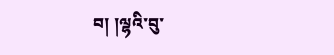བ། །ལྷའི་བུ་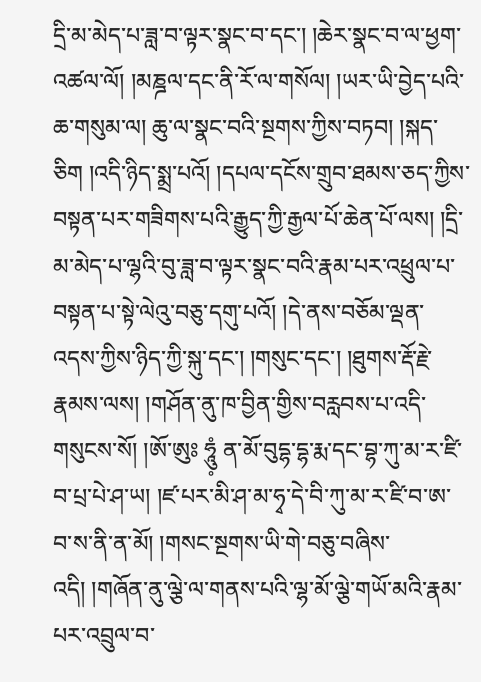དྲི་མ་མེད་པ་ཟླ་བ་ལྟར་སྣང་བ་དང་། །ཆེར་སྣང་བ་ལ་ཕྱག་འཚལ་ལོ། །མཎྜལ་དང་ནི་རོ་ལ་གསོལ། །ཡར་ཡི་བྱེད་པའི་ཆ་གསུམ་ལ། ཆུ་ལ་སྣང་བའི་སྔགས་ཀྱིས་བཏབ། །སྐད་ཅིག །འདི་ཉིད་སྨྲ་པའོ། །དཔལ་དངོས་གྲུབ་ཐམས་ཅད་ཀྱིས་བསྟན་པར་གཟིགས་པའི་རྒྱུད་ཀྱི་རྒྱལ་པོ་ཆེན་པོ་ལས། །དྲི་མ་མེད་པ་ལྷའི་བུ་ཟླ་བ་ལྟར་སྣང་བའི་རྣམ་པར་འཕྲུལ་པ་བསྟན་པ་སྟེ་ལེའུ་བཅུ་དགུ་པའོ། །དེ་ནས་བཅོམ་ལྡན་འདས་ཀྱིས་ཉིད་ཀྱི་སྐུ་དང་། །གསུང་དང་། །ཐུགས་རྡོ་རྗེ་རྣམས་ལས། །གཤོན་ནུ་ཁ་བྱིན་གྱིས་བརླབས་པ་འདི་གསུངས་སོ། །ཨོ་ཨུཿ ཧཱུཾ༷ ན་མོ་བུདྷ་དྷ་རྨ་དང་བྷ་ཀུ་མ་ར་ཛི་བ་པྲ་པེ་ཤ་ཡ། །ཛ་པར་མི་ཤ་མ་ཧྭ་དེ་བི་ཀུ་མ་ར་ཛི་བ་ཨ་བ་ས་ནི་ན་མོ། །གསང་སྔགས་ཡི་གེ་བཅུ་བཞིས་འདི། །གཞོན་ནུ་ལྕེ་ལ་གནས་པའི་ལྷ་མོ་ལྕེ་གཡོ་མའི་རྣམ་པར་འབྲུལ་བ་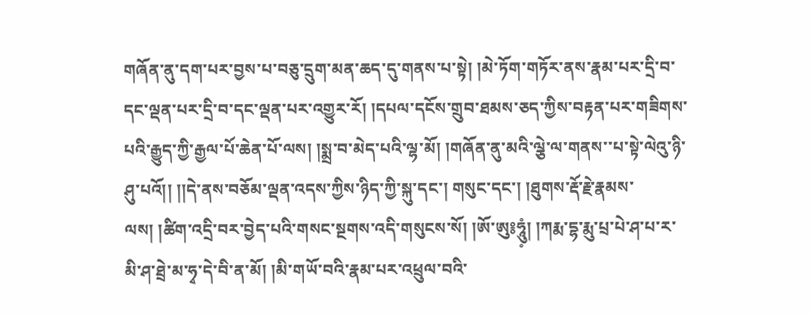གཞོན་ནུ་དག་པར་བྱས་པ་བཅུ་དྲུག་མན་ཆད་དུ་གནས་པ་སྟེ། །མེ་ཏོག་གཏོར་ནས་རྣམ་པར་དྲི་བ་དང་ལྡན་པར་དྲི་བ་དང་ལྡན་པར་འགྱུར་རོ། །དཔལ་དངོས་གྲུབ་ཐམས་ཅད་ཀྱིས་བརྟན་པར་གཟིགས་པའི་རྒྱུད་ཀྱི་རྒྱལ་པོ་ཆེན་པོ་ལས། །སྨྲ་བ་མེད་པའི་ལྷ་མོ། །གཞོན་ནུ་མའི་ལྕེ་ལ་གནས་་པ་སྟེ་ལེའུ་ཉི་ཤུ་པའོ།། །།དེ་ནས་བཅོམ་ལྡན་འདས་ཀྱིས་ཉིད་ཀྱི་སྐུ་དང་། གསུང་དང་། །ཐུགས་རྡོ་རྗེ་རྣམས་ལས། །ཚིག་འདྲི་བར་བྱེད་པའི་གསང་སྔགས་འདི་གསུངས་སོ། །ཨོ་ཨུ༔ཧཱུཾ༷། །ཀརྨ་དྷ་རྨུ་པྲ་པེ་ཤ་པ་ར་མི་ཤ་ཐྲེ་མ་ཧྭ་དེ་བི་ན་མོ། །མི་གཡོ་བའི་རྣམ་པར་འཕྲུལ་བའི་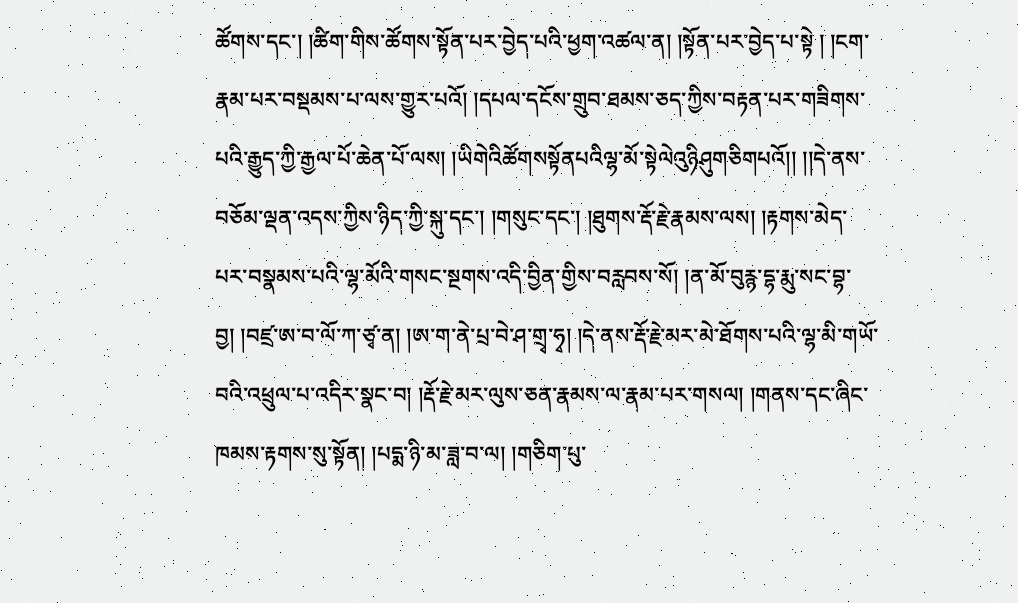ཚོགས་དང་། །ཚིག་གིས་ཚོགས་སྟོན་པར་བྱེད་པའི་ཕྱག་འཚལ་ན། །སྟོན་པར་བྱེད་པ་སྟེ ། །ངག་རྣམ་པར་བསྡམས་པ་ལས་གྱུར་པའོ། །དཔལ་དངོས་གྲུབ་ཐམས་ཅད་ཀྱིས་བརྟན་པར་གཟིགས་པའི་རྒྱུད་ཀྱི་རྒྱལ་པོ་ཆེན་པོ་ལས། །ཡིགེའིཚོགསསྟོནཔའིལྷ་མོ་སྟེལེའུཉིཤུགཅིགཔའོ།། །།དེ་ནས་བཅོམ་ལྡན་འདས་ཀྱིས་ཉིད་ཀྱི་སྐུ་དང་། །གསུང་དང་། །ཐུགས་རྡོ་རྗེ་རྣམས་ལས། །རྟགས་མེད་པར་བསྣམས་པའི་ལྷ་མོའི་གསང་སྔགས་འདི་བྱིན་གྱིས་བརླབས་སོ། །ན་མོ་བུརྙ་དྷ་རྨུ་སང་བྷ་བྱ། །བཛྲ་ཨ་བ་ལོ་ཀ་ཙྭ་ན། །ཨ་ག་ནེ་པྲ་བེ་ཤ་གྲྭ་ཧྭ། །དེ་ནས་རྡོ་རྗེ་མར་མེ་ཐོགས་པའི་ལྷ་མི་གཡོ་བའི་འཕྲུལ་པ་འདིར་སྣང་བ། །རྡོ་རྗེ་མར་ལུས་ཅན་རྣམས་ལ་རྣམ་པར་གསལ། །གནས་དང་ཞིང་ཁམས་རྟགས་སུ་སྟོན། །པདྨ་ཉི་མ་ཟླ་བ་ལ། །གཅིག་པུ་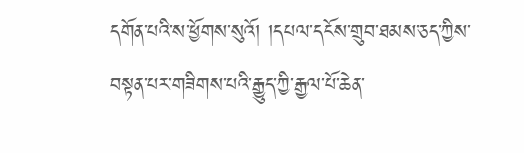དགོན་པའི་ས་ཕྱོགས་སུའོ། །དཔལ་དངོས་གྲུབ་ཐམས་ཅད་ཀྱིས་བསྟན་པར་གཟིགས་པའི་རྒྱུད་ཀྱི་རྒྱལ་པོ་ཆེན་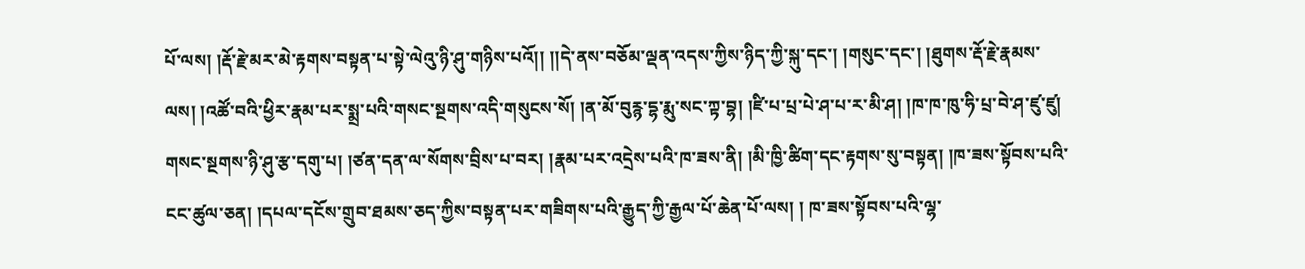པོ་ལས། །རྡོ་རྗེ་མར་མེ་རྟགས་བསྟན་པ་སྟེ་ལེའུ་ཉི་ཤུ་གཉིས་པའོ།། །།དེ་ནས་བཅོམ་ལྡན་འདས་ཀྱིས་ཉིད་ཀྱི་སྐུ་དང་། །གསུང་དང་། །ཐུགས་རྡོ་རྗེ་རྣམས་ལས། །འཚོ་བའི་ཕྱིར་རྣམ་པར་སྨྲ་པའི་གསང་སྔགས་འདི་གསུངས་སོ། །ན་མོ་བུརྙ་དྷ་རྨུ་སང་ཀྟ་བྷ། །ཛི་པ་པྲ་པེ་ཤ་པ་ར་མི་ཤ། །ཁ་ཁ་ཁུ་ཧི་པྲ་བེ་ཤ་ཛུ་ཛུ། གསང་སྔགས་ཉི་ཤུ་རྩ་དགུ་པ། །ཙན་དན་ལ་སོགས་བྲིས་པ་བར། །རྣམ་པར་འདྲེས་པའི་ཁ་ཟས་ནི། །མི་ཁྱི་ཚིག་དང་རྟགས་སུ་བསྟན། །ཁ་ཟས་སྟོབས་པའི་ངང་ཚུལ་ཅན། །དཔལ་དངོས་གྲུབ་ཐམས་ཅད་ཀྱིས་བསྟན་པར་གཟིགས་པའི་རྒྱུད་ཀྱི་རྒྱལ་པོ་ཆེན་པོ་ལས། ། ཁ་ཟས་སྟོབས་པའི་ལྷ་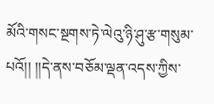མོའི་གསང་སྔགས་ཏེ་ལེའུ་ཉི་ཤུ་རྩ་གསུམ་པའོ།། །།དེ་ནས་བཅོམ་ལྡན་འདས་ཀྱིས་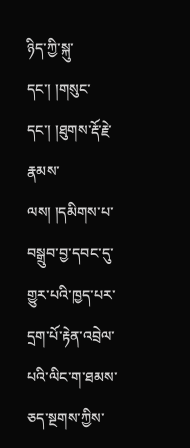ཉིད་ཀྱི་སྐུ་དང་། །གསུང་དང་། །ཐུགས་རྡོ་རྗེ་རྣམས་ལས། །དམིགས་པ་བསྒྲུབ་བྱ་དབང་དུ་གྱུར་པའི་ཁྱད་པར་དྲག་པོ་རྟེན་འབྲེལ་པའི་ལིང་ག་ཐམས་ཅད་སྔགས་ཀྱིས་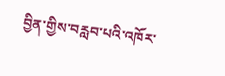བྱིན་གྱིས་བརླབ་པའི་འཁོར་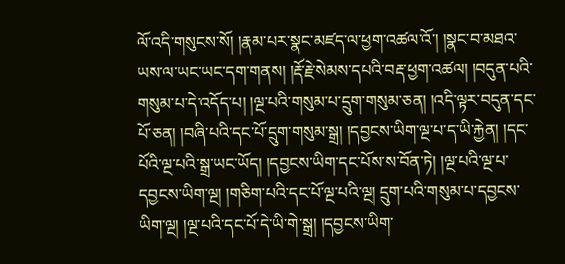ལོ་འདི་གསུངས་སོ། །རྣམ་པར་སྣང་མཛད་ལ་ཕྱག་འཚལ་འོ་། །སྣང་བ་མཐའ་ཡས་ལ་ཡང་ཡང་དག་གནས། །རྡོ་རྗེ་སེམས་དཔའི་བརྡ་ཕྱག་འཚལ། །བདུན་པའི་གསུམ་པ་དེ་འདོད་པ། །ལྔ་པའི་གསུམ་པ་དྲུག་གསུམ་ཅན། །འདི་ལྟར་བདུན་དང་པོ་ཅན། །བཞི་པའི་དང་པོ་དྲུག་གསུམ་སྒྲ། །དབྱངས་ཡིག་ལྔ་པ་ད་ཡི་རྐྱེན། །དང་པོའི་ལྔ་པའི་སྒྲ་ཡང་ཡོད། །དབྱངས་ཡིག་དང་པོས་ས་བོན་ཏེ། །ལྔ་པའི་ལྔ་པ་དབྱངས་ཡིག་ལྔ། །གཅིག་པའི་དང་པོ་ལྔ་པའི་ལྔ། དྲུག་པའི་གསུམ་པ་དབྱངས་ཡིག་ལྔ། །ལྔ་པའི་དང་པོ་དེ་ཡི་གེ་སྒྲ། །དབྱངས་ཡིག་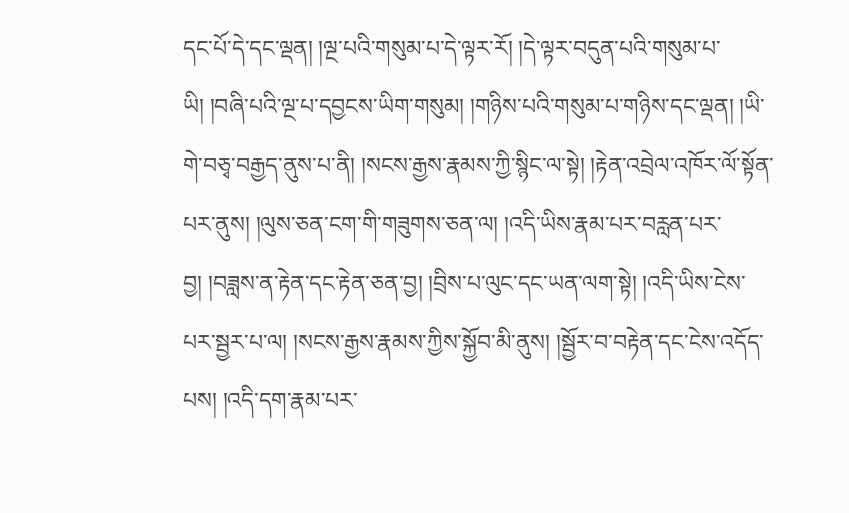དང་པོ་དེ་དང་ལྡན། །ལྔ་པའི་གསུམ་པ་དེ་ལྟར་རོ། །དེ་ལྟར་བདུན་པའི་གསུམ་པ་ཡི། །བཞི་པའི་ལྔ་པ་དབྱངས་ཡིག་གསུམ། །གཉིས་པའི་གསུམ་པ་གཉིས་དང་ལྡན། །ཡི་གེ་བཅྭ་བརྒྱད་ནུས་པ་ནི། །སངས་རྒྱས་རྣམས་ཀྱི་སྙིང་ལ་སྟེ། །རྟེན་འབྲེལ་འཁོར་ལོ་སྟོན་པར་ནུས། །ལུས་ཅན་ངག་གི་གཟུགས་ཅན་ལ། །འདི་ཡིས་རྣམ་པར་བརླན་པར་བྱ། །བཟླས་ན་རྟེན་དང་རྟེན་ཅན་བྱ། །བྲིས་པ་ལུང་དང་ཡན་ལག་སྟེ། །འདི་ཡིས་ངེས་པར་སྦྱར་པ་ལ། །སངས་རྒྱས་རྣམས་ཀྱིས་སྐྱོབ་མི་ནུས། །སྦྱོར་བ་བརྟེན་དང་ངེས་འདོད་པས། །འདི་དག་རྣམ་པར་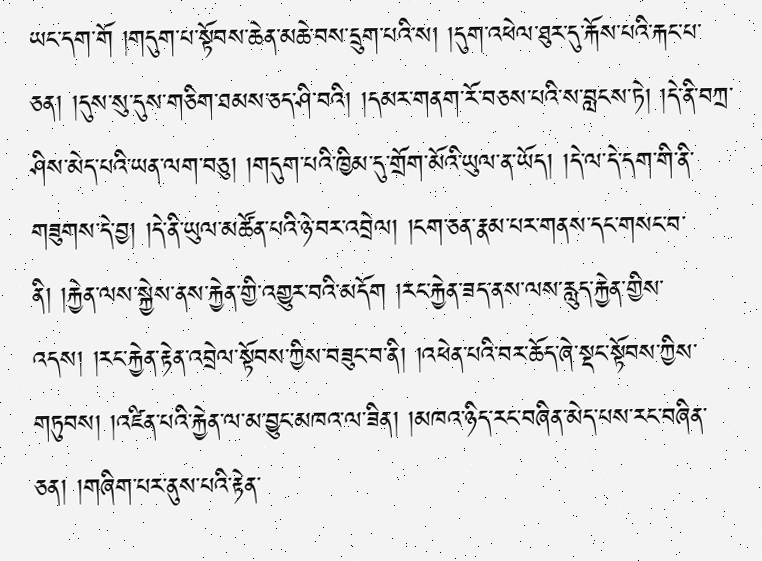ཡང་དག་གོ །གདུག་པ་སྟོབས་ཆེན་མཆེ་བས་དྲུག་པའི་ས། །དུག་འཕེལ་ཐུར་དུ་རྐོས་པའི་རྐང་པ་ཅན། །དུས་སུ་དུས་གཅིག་ཐམས་ཅད་ཤི་བའི། །དམར་གནག་རོ་བཅས་པའི་ས་བླངས་ཏེ། །དེ་ནི་བཀྲ་ཤིས་མེད་པའི་ཡན་ལག་བཅུ། །གདུག་པའི་ཁྱིམ་དུ་གྲོག་མོའི་ཡུལ་ན་ཡོད། །དེ་ལ་དེ་དག་གི་ནི་གཟུགས་དེ་བྱ། །དེ་ནི་ཡུལ་མཚོན་པའི་ཉེ་བར་འབྲེལ། །ངག་ཅན་རྣམ་པར་གནས་དང་གསང་བ་ནི། །རྐྱེན་ལས་སྐྱེས་ནས་རྐྱེན་གྱི་འགྱུར་བའི་མདོག །རང་རྐྱེན་ཟད་ནས་ལས་རླུད་རྐྱེན་གྱིས་འདས། །རང་རྐྱེན་རྟེན་འབྲེལ་སྟོབས་ཀྱིས་བཟུང་བ་ནི། །འཕེན་པའི་བར་ཆོད་ཞེ་སྡང་སྟོབས་ཀྱིས་གཏུབས། །འཛིན་པའི་རྐྱེན་ལ་མ་བྱུང་མཁའ་ལ་ཟིན། །མཁའ་ཉིད་རང་བཞིན་མེད་པས་རང་བཞིན་ཅན། །གཞིག་པར་ནུས་པའི་རྟེན་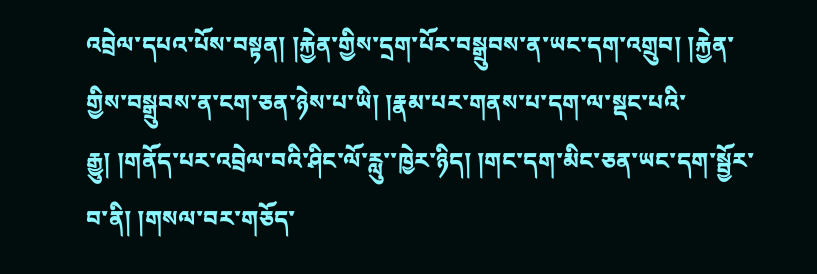འབྲེལ་དཔའ་པོས་བསྟན། །རྐྱེན་གྱིས་དྲག་པོར་བསྒྲུབས་ན་ཡང་དག་འགྲུབ། །རྐྱེན་གྱིས་བསྒྲུབས་ན་ངག་ཅན་ཉེས་པ་ཡི། །རྣམ་པར་གནས་པ་དག་ལ་སྡང་པའི་རྒྱུ། །གནོད་པར་འབྲེལ་བའི་ཤིང་ལོ་རླུ་་ཁྱེར་ཉིད། །གང་དག་མིང་ཅན་ཡང་དག་སྦྱོར་བ་ནི། །གསལ་བར་གཅོད་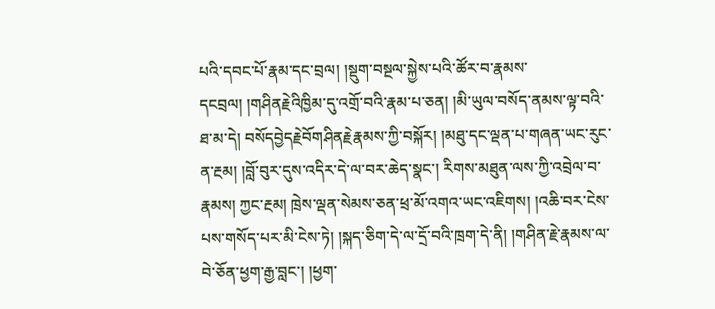པའི་དབང་པོ་རྣམ་དང་བྲལ། །སྡུག་བསྔལ་སྐྱེས་པའི་ཚོར་བ་རྣམས་དངབྲལ། །གཤིནརྗེའིཁྱིམ་དུ་འགྲོ་བའི་རྣམ་པ་ཅན། །མི་ཡུལ་བསོད་ནམས་ལྟ་བའི་ཐ་མ་དེ། བསོདབྱེདརྗེབོགཤིནརྗེརྣམས་ཀྱི་བསྐོར། །མཐུ་དང་ལྡན་པ་གཞན་ཡང་རུང་ན་རྔམ། །བློ་བུར་དུས་འདིར་དེ་ལ་བར་ཆེད་སྣང་། རིགས་མཐུན་ལས་ཀྱི་འབྲེལ་བ་རྣམས། ཀྱང་རྔམ། ཁྲེས་ལྡན་སེམས་ཅན་ཕྲ་མོ་འགའ་ཡང་འཇིགས། །འཆི་བར་ངེས་པས་གསོད་པར་མི་ངེས་ཏེ། །སྐད་ཅིག་དེ་ལ་དྲོ་བའི་ཁྲག་དེ་ནི། །གཤིན་རྗེ་རྣམས་ལ་བེ་ཅོན་ཕྱག་རྒྱ་བླང་། །ཕྱག་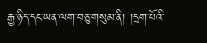རྒྱ་ཉིད་དང་ཡན་ལག་བཅུ་གསུམ་ནི། །དྲག་པོའི་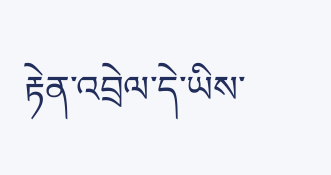རྟེན་འབྲེལ་དེ་ཡིས་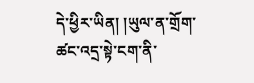དེ་ཕྱིར་ཡིན། །ཡུལ་ན་གྲོག་ཚང་འདྲ་སྟེ་ངག་ནི་